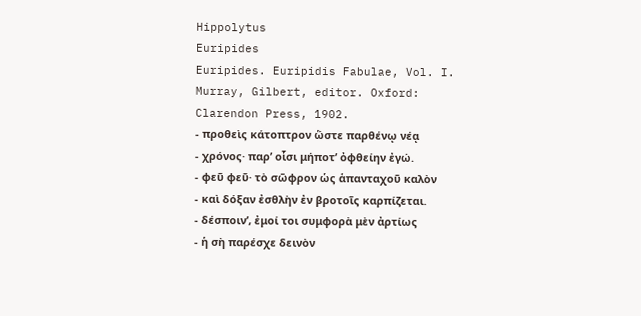Hippolytus
Euripides
Euripides. Euripidis Fabulae, Vol. I. Murray, Gilbert, editor. Oxford: Clarendon Press, 1902.
- προθεὶς κάτοπτρον ὥστε παρθένῳ νέᾳ
- χρόνος· παρ’ οἷσι μήποτ’ ὀφθείην ἐγώ.
- φεῦ φεῦ· τὸ σῶφρον ὡς ἁπανταχοῦ καλὸν
- καὶ δόξαν ἐσθλὴν ἐν βροτοῖς καρπίζεται.
- δέσποιν’, ἐμοί τοι συμφορὰ μὲν ἀρτίως
- ἡ σὴ παρέσχε δεινὸν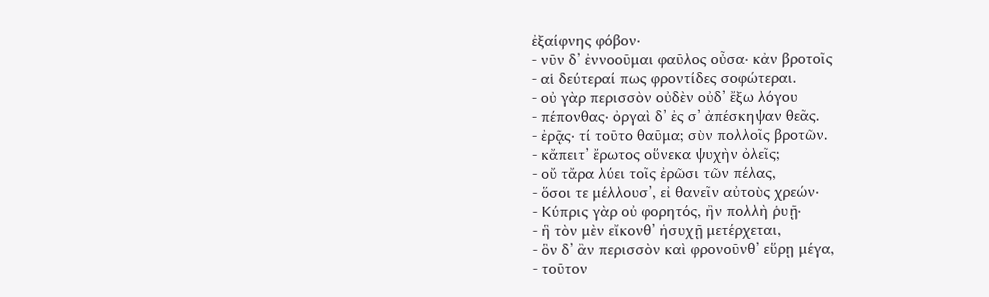ἐξαίφνης φόβον·
- νῦν δ’ ἐννοοῦμαι φαῦλος οὖσα· κἀν βροτοῖς
- αἱ δεύτεραί πως φροντίδες σοφώτεραι.
- οὐ γὰρ περισσὸν οὐδὲν οὐδ’ ἔξω λόγου
- πέπονθας· ὀργαὶ δ’ ἐς σ’ ἀπέσκηψαν θεᾶς.
- ἐρᾷς· τί τοῦτο θαῦμα; σὺν πολλοῖς βροτῶν.
- κἄπειτ’ ἔρωτος οὕνεκα ψυχὴν ὀλεῖς;
- οὔ τἄρα λύει τοῖς ἐρῶσι τῶν πέλας,
- ὅσοι τε μέλλουσ’, εἰ θανεῖν αὐτοὺς χρεών·
- Κύπρις γὰρ οὐ φορητός, ἢν πολλὴ ῥυῇ·
- ἣ τὸν μὲν εἴκονθ’ ἡσυχῇ μετέρχεται,
- ὃν δ’ ἂν περισσὸν καὶ φρονοῦνθ’ εὕρῃ μέγα,
- τοῦτον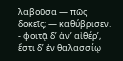λαβοῦσα — πῶς δοκεῖς; — καθύβρισεν.
- φοιτᾷ δ’ ἀν’ αἰθέρ’, ἔστι δ’ ἐν θαλασσίῳ